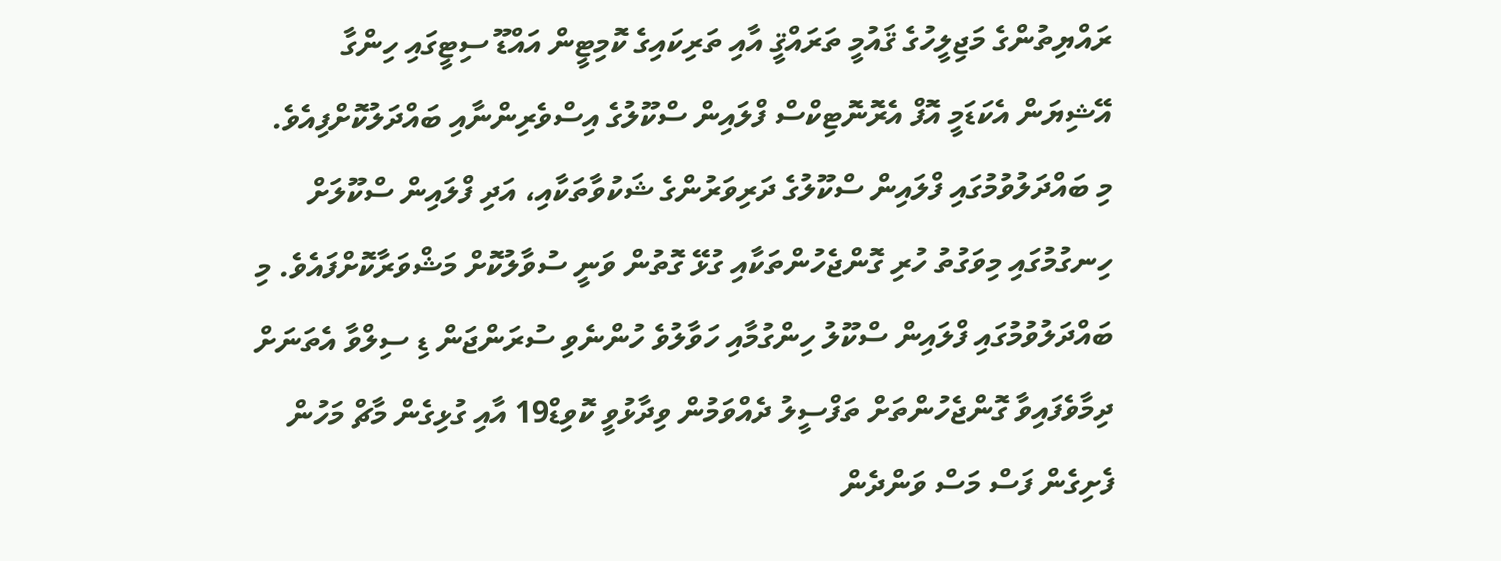ރައްޔިތުންގެ މަޖިލީހުގެ ޤައުމީ ތަރައްޤީ އާއި ތަރިކައިގެ ކޮމިޓީން އައްޑޫ ސިޓީގައި ހިންގާ އޭޝިޔަން އެކަޑަމީ އޮފް އެރޮނޮޓިކްސް ފްލައިން ސްކޫލުގެ އިސްވެރިންނާއި ބައްދަލުކޮށްފިއެވެ.
މި ބައްދަލުވުމުގައި ފްލައިން ސްކޫލުގެ ދަރިވަރުންގެ ޝަކުވާތަކާއި، އަދި ފްލައިން ސްކޫލަށް ހިނގުމުގައި މިވަގުތު ހުރި ގޮންޖެހުންތަކާއި ގުޅޭ ގޮތުން ވަނީ ސުވާލުކޮށް މަޝްވަރާކޮށްފައެވެ. މި ބައްދަލުވުމުގައި ފްލައިން ސްކޫލު ހިންގުމާއި ހަވާލުވެ ހުންނެވި ސުރަންޖަން ޑި ސިލްވާ އެތަނަށް ދިމާވެފައިވާ ގޮންޖެހުންތަށް ތަފްސީލު ދެއްވަމުން ވިދާޅުވީ ކޮވިޑް19 އާއި ގުޅިގެން މާޗް މަހުން ފެށިގެން ފަސް މަސް ވަންދެން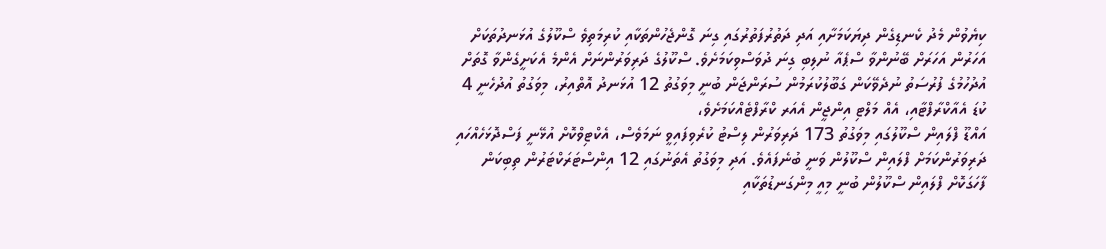ކިޔެވުން މެދު ކެނޑިގެން ދިޔަކަމަށާއި އަދި ދަތުރުފަތުރުގައި ގިނަ ގޮންޖެހުންތަކާއި ކުރިމަތިވެ ސްކޫލުގެ އުޅަނދުތަކަށް އަހަރުން އަހަރަށް ބޭނުންވާ ސްޕެއާ ނުލިބި ގިނަ ދުވަސްވިކަމަށެވެ. ސްކޫލުގެ ދަރިވަރުންނަށް އެންމެ އެކަށީގެންވާ ގޮތަށް އުދުހުމުގެ ފުރުސަތު ނުދެވޭކަން ގަބޫލުކުރަމުން ސުރަންޖަން ބުނީ މިވަގުތު 12 އުޅަނދު އޮތްއިރު، މިވަގުތު އުދުހެނީ 4 ކުޑަ އެއާކްރާފްޓާއި، އެއް މަލްޓި އިންޖީން އެއަރ ކްރާފްޓެއްކަމަށެވެ،
އައްޑޫ ފްލައިން ސްކޫލުގައި މިވަގުތު 173 ދަރިވަރުން ލިސްޓު ކުރެވިފައިވީ ނަމަވެސް، އެކްޓިވްކޮށް އުޅޭނީ ފަސްދޮޅަހެއްހައި ދަރިވަރުންކަމަށް ފްލައިން ސްކޫލުން ވަނީ ބުނެފައެވެ. އަދި މިވަގުތު އެތަނުގައި 12 އިންސްޓަރަކްޓަރުން ތިބިކަން ފާހަގަކޮށް ފްލައިން ސްކޫލުން ބުނީ މިއީ މިންގަނޑުތަކާއި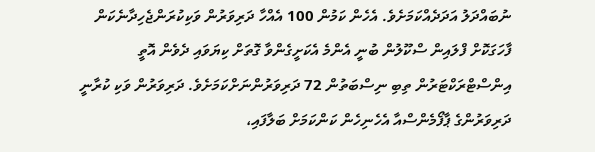ނުބައްދަލު އަދަދެއްކަމަށެވެ. އެހެން ކަމުން 100 އެއްހާ ދަރިވަރުން ވަކިކުރަންޖެހިދާނެކަން ފާހަގަކޮށް ފްލައިން ސްކޫލުން ބުނީ އެންމެ އެކަށީގެންވާ ގޮތަށް ކިޔަވައި ދެވެން އޮތީ އިންސްޓްރަކްޓަރުން ތިބި ނިސްބަތުން 72 ދަރިވަރުންނަށްކަމަށެވެ. ދަރިވަރުން ވަކި ކުރާނީ ދަރިވަރުންގެ ޕާފޯމެންސްއާ އެހެނިހެން ކަންކަމަށް ބަލާފައި،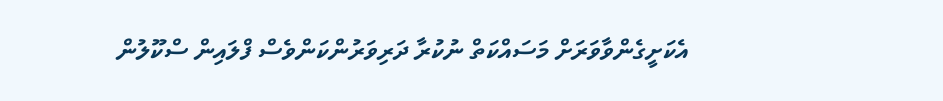އެކަށީގެންވާވަރަށް މަސައްކަތް ނުކުރާ ދަރިވަރުންކަންވެސް ފްލައިން ސްކޫލުން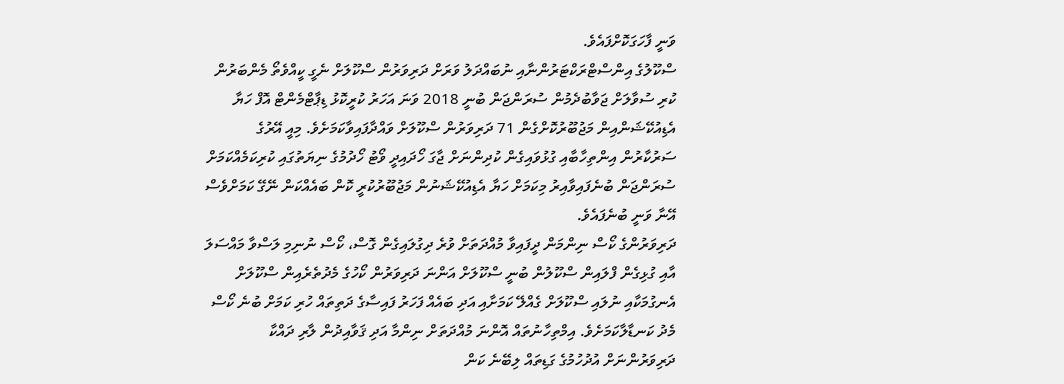ވަނީ ފާހަގަކޮށްފައެވެ.
ސްކޫލުގެ އިންސްޓްރަކްޓަރުންނާއި ނުބައްދަލު ވަރަށް ދަރިވަރުން ސްކޫލަށް ނެގީ ކީއްވެތޯ މެންބަރުން ކުރި ސުވާލަށް ޖަވާބުދެމުން ސުރަންޖަން ބުނީ 2018 ވަނަ އަހަރު ކުރީކޮޅު ޑިޕާޓްމެންޓް އޮފް ހަޔާ އެޑިއުކޭޝަންއިން މަޖުބޫރުކޮށްގެން 71 ދަރިވަރުން ސްކޫލަށް ވައްދާފައިވާކަމަށެވެ. މިއީ އޭރުގެ ސަރުކާރުން އިންތިހާބާއި ގުޅުވައިގެން ކުދިންނަށް ޖާގަ ހޯދައިދީ ވޯޓު ހޯދުމުގެ ނިޔަތުގައި ކުރިކަމެއްކަމަށް ސުރަންޖަން ބުނެފައިވާއިރު މިކަމަށް ހަޔާ އެޑިއުކޭޝަނުން މަޖުބޫރުކުރީ ކޮން ބައެއްކަން ނޭގޭ ކަމަށްވެސް އޭނާ ވަނީ ބުނެފައެވެ.
ދަރިވަރުންގެ ކޯސް ނިންމަން ދީފައިވާ މުއްދަތަށް ވުރެ ދިގުލައިގެން ގޮސް، ކޯސް ނުނިމި ލަސްވާ މައްސަލަ އާއި ގުޅިގެން ފްލައިން ސްކޫލުން ބުނީ ސްކޫލަށް އަންނަ ދަރިވަރުން ކޯހުގެ މެދުތެރެއިން ސްކޫލަށް އެނގުމަކާއި ނުލައި ސްކޫލަށް ގެއްލޭ ކަމަށާއި އަދި ބައެއް ފަހަރު ފައިސާގެ ދަތިތައް ހުރި ކަމަށް ބުނެ ކޯސް މެދު ކަނޑާލާކަމަށެވެ. އިމްތިހާނުތައް އޮންނަ މުއްދަތަށް ނިންމާ އަދި ޤަވާއިދުން ލާރި ދައްކާ ދަރިވަރުންނަށް އުދުހުމުގެ ގަޑިތައް ލިބޭނެ ކަން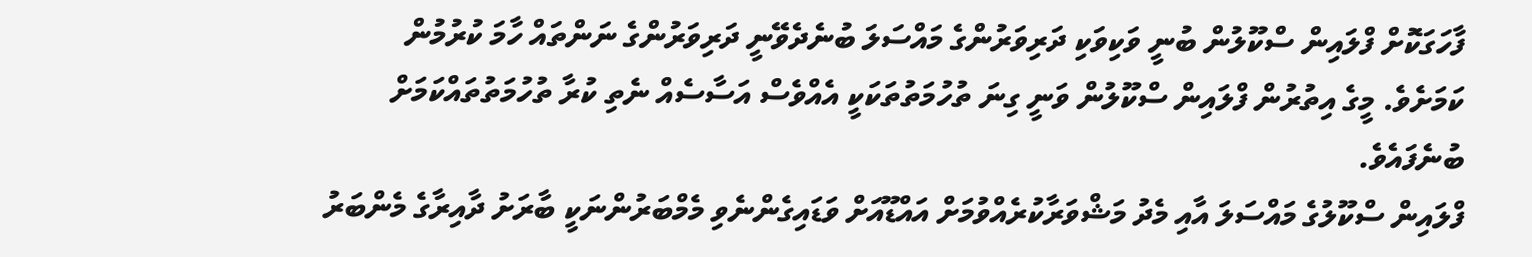ފާހަގަކޮށް ފްލައިން ސްކޫލުން ބުނީ ވަކިވަކި ދަރިވަރުންގެ މައްސަލަ ބުނެދެވޭނީ ދަރިވަރުންގެ ނަންތައް ހާމަ ކުރުމުން ކަމަށެވެ. މީގެ އިތުރުން ފްލައިން ސްކޫލުން ވަނީ ގިނަ ތުހުމަތުތަކަކީ އެއްވެސް އަސާސެއް ނެތި ކުރާ ތުހުމަތުތައްކަމަށް ބުނެފައެވެ.
ފްލައިން ސްކޫލުގެ މައްސަލަ އާއި މެދު މަޝްވަރާކުރެއްވުމަށް އައްޑޫއަށް ވަޑައިގެންނެވި މެމްބަރުންނަކީ ބާރަށު ދާއިރާގެ މެންބަރު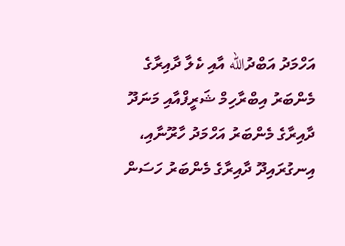އަހްމަދު އަބްދުالله އާއި ކެލާ ދާއިރާގެ މެންބަރު އިބްރާހިމް ޝަރީފްއާއި މަނަދޫ ދާއިރާގެ މެންބަރު އަހްމަދު ހާރޫނާއި، އިނގުރައިދޫ ދާއިރާގެ މެންބަރު ހަސަން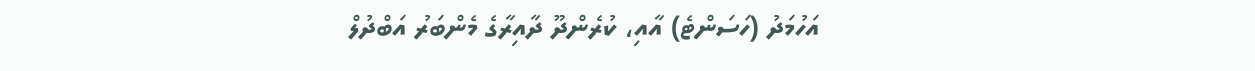އަހުމަދު (ހަސަންޓެ) އާއި، ކުރެންދޫ ދާއިރާގެ މެންބަރު އަބްދުލް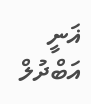ޣަނީ އަބްދުލް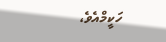ހަކީމްއެވެ،